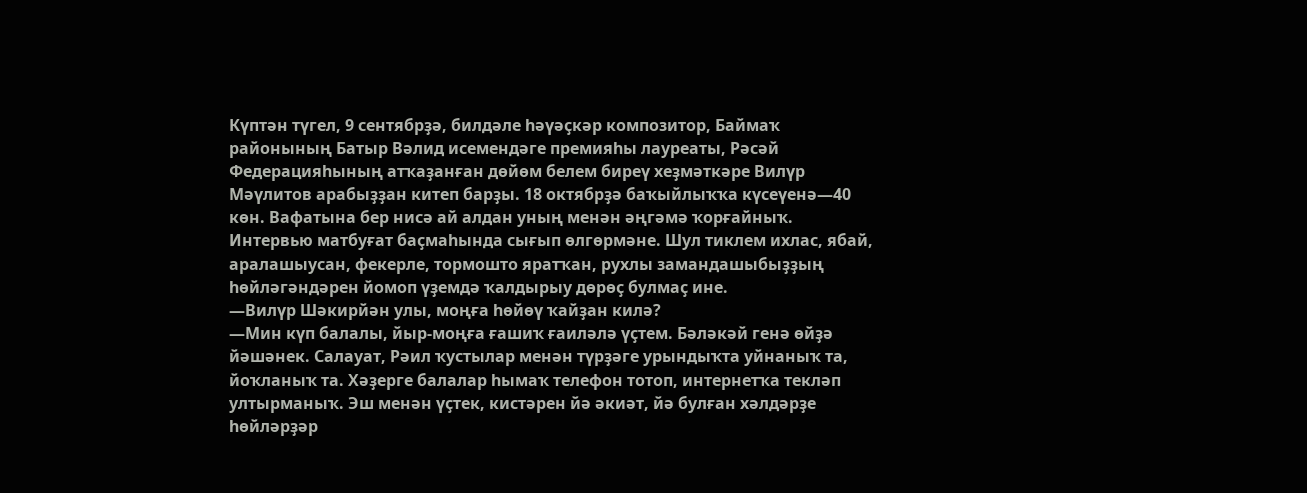Күптән түгел, 9 сентябрҙә, билдәле һәүәҫкәр композитор, Баймаҡ районының Батыр Вәлид исемендәге премияһы лауреаты, Рәсәй Федерацияһының атҡаҙанған дөйөм белем биреү хеҙмәткәре Вилүр Мәүлитов арабыҙҙан китеп барҙы. 18 октябрҙә баҡыйлыҡҡа күсеүенә—40 көн. Вафатына бер нисә ай алдан уның менән әңгәмә ҡорғайныҡ. Интервью матбуғат баҫмаһында сығып өлгөрмәне. Шул тиклем ихлас, ябай, аралашыусан, фекерле, тормошто яратҡан, рухлы замандашыбыҙҙың һөйләгәндәрен йомоп үҙемдә ҡалдырыу дөрөҫ булмаҫ ине.
—Вилүр Шәкирйән улы, моңға һөйөү ҡайҙан килә?
—Мин күп балалы, йыр-моңға ғашиҡ ғаиләлә үҫтем. Бәләкәй генә өйҙә йәшәнек. Салауат, Рәил ҡустылар менән түрҙәге урындыҡта уйнаныҡ та, йоҡланыҡ та. Хәҙерге балалар һымаҡ телефон тотоп, интернетҡа текләп ултырманыҡ. Эш менән үҫтек, кистәрен йә әкиәт, йә булған хәлдәрҙе һөйләрҙәр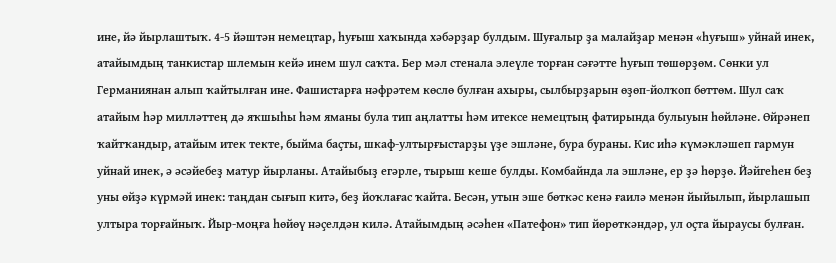ине, йә йырлаштыҡ. 4-5 йәштән немецтар, һуғыш хаҡында хәбәрҙар булдым. Шуғалыр ҙа малайҙар менән «һуғыш» уйнай инек, атайымдың танкистар шлемын кейә инем шул саҡта. Бер мәл стенала элеүле торған сәғәтте һуғып төшөрҙөм. Сөнки ул Германиянан алып ҡайтылған ине. Фашистарға нәфрәтем көслө булған ахыры, сылбырҙарын өҙөп-йолҡоп бөттөм. Шул саҡ атайым һәр милләттең дә яҡшыһы һәм яманы була тип аңлатты һәм итексе немецтың фатирында булыуын һөйләне. Өйрәнеп ҡайтҡандыр, атайым итек текте, быйма баҫты, шкаф-ултырғыстарҙы үҙе эшләне, бура бураны. Кис иһә күмәкләшеп гармун уйнай инек, ә әсәйебеҙ матур йырланы. Атайыбыҙ егәрле, тырыш кеше булды. Комбайнда ла эшләне, ер ҙә һөрҙө. Йәйгеһен беҙ уны өйҙә күрмәй инек: таңдан сығып китә, беҙ йоҡлағас ҡайта. Бесән, утын эше бөткәс кенә ғаилә менән йыйылып, йырлашып ултыра торғайныҡ. Йыр-моңға һөйөү нәҫелдән килә. Атайымдың әсәһен «Патефон» тип йөрөткәндәр, ул оҫта йыраусы булған.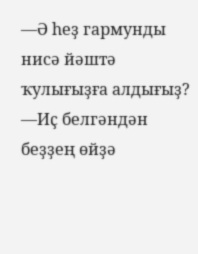—Ә һеҙ гармунды нисә йәштә ҡулығыҙға алдығыҙ?
—Иҫ белгәндән беҙҙең өйҙә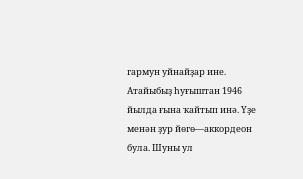гармун уйнайҙар ине. Атайыбыҙ һуғыштан 1946 йылда ғына ҡайтып инә. Үҙе менән ҙур йөгө—аккордеон була. Шуны ул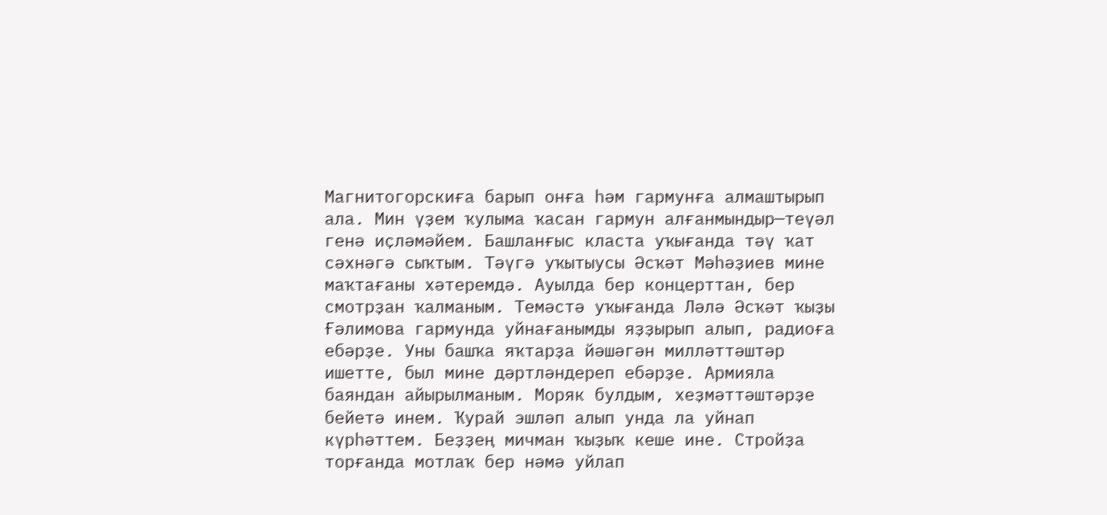Магнитогорскиға барып онға һәм гармунға алмаштырып ала. Мин үҙем ҡулыма ҡасан гармун алғанмындыр—теүәл генә иҫләмәйем. Башланғыс класта уҡығанда тәү ҡат сәхнәгә сыҡтым. Тәүгә уҡытыусы Әсҡәт Мәһәҙиев мине маҡтағаны хәтеремдә. Ауылда бер концерттан, бер смотрҙан ҡалманым. Темәстә уҡығанда Ләлә Әсҡәт ҡыҙы Ғәлимова гармунда уйнағанымды яҙҙырып алып, радиоға ебәрҙе. Уны башҡа яҡтарҙа йәшәгән милләттәштәр ишетте, был мине дәртләндереп ебәрҙе. Армияла баяндан айырылманым. Моряк булдым, хеҙмәттәштәрҙе бейетә инем. Ҡурай эшләп алып унда ла уйнап күрһәттем. Беҙҙең мичман ҡыҙыҡ кеше ине. Стройҙа торғанда мотлаҡ бер нәмә уйлап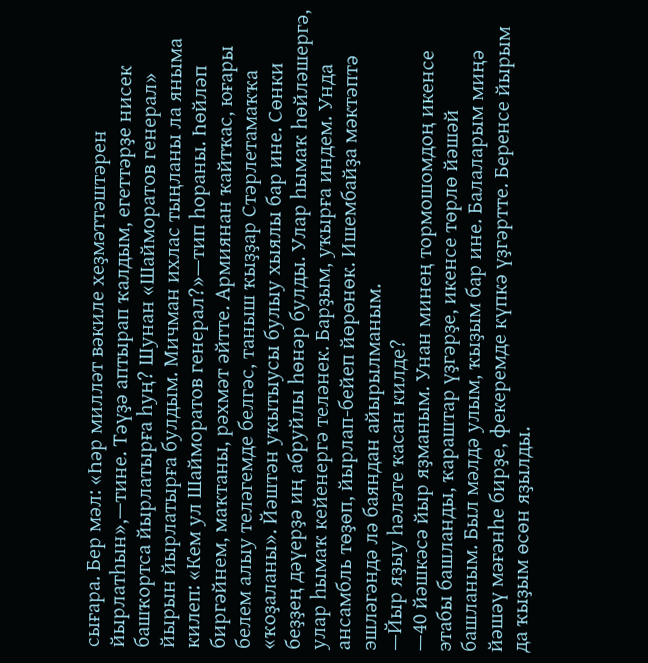сығара. Бер мәл: «Һәр милләт вәкиле хеҙмәттәштәрен йырлатһын»,—тине. Тәүҙә аптырап ҡалдым, егеттәрҙе нисек башҡортса йырлатырға һуң? Шунан «Шайморатов генерал» йырын йырлатырға булдым. Мичман ихлас тыңланы ла яныма килеп: «Кем ул Шайморатов генерал?»—тип һораны. Һөйләп биргәйнем, маҡтаны, рәхмәт әйтте. Армиянан ҡайтҡас, юғары белем алыу теләгемде белгәс, таныш ҡыҙҙар Стәрлетамаҡҡа «ҡоҙаланы». Йәштән уҡытыусы булыу хыялы бар ине. Сөнки беҙҙең дәүерҙә иң абруйлы һөнәр булды. Улар һымаҡ һөйләшергә, улар һымаҡ кейенергә теләнек. Барҙым, уҡырға индем. Унда ансамбль төҙөп, йырлап-бейеп йөрөнөк. Ишембайҙа мәктәптә эшләгәндә лә баяндан айырылманым.
—Йыр яҙыу һәләте ҡасан килде?
—40 йәшкәсә йыр яҙманым. Унан минең тормошомдоң икенсе этабы башланды, ҡараштар үҙгәрҙе, икенсе төрлө йәшәй башланым. Был мәлдә улым, ҡыҙым бар ине. Балаларым миңә йәшәү мәғәнһе бирҙе, фекеремде күпкә үҙгәртте. Беренсе йырым да ҡыҙым өсөн яҙылды.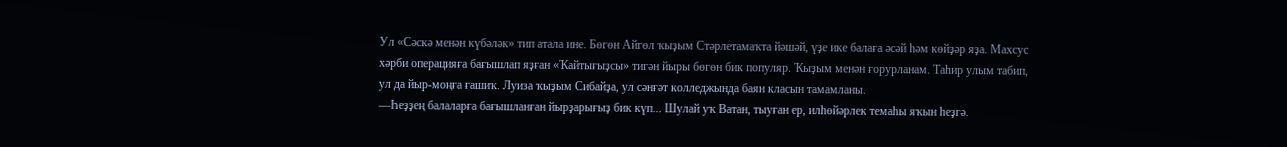Ул «Сәскә менән күбәләк» тип атала ине. Бөгөн Айгөл ҡыҙым Стәрлетамаҡта йәшәй, үҙе ике балаға әсәй һәм көйҙәр яҙа. Махсус хәрби операцияға бағышлап яҙған «Ҡайтығыҙсы» тигән йыры бөгөн бик популяр. Ҡыҙым менән ғорурланам. Таһир улым табип, ул да йыр-моңға ғашиҡ. Луиза ҡыҙым Сибайҙа, ул сәнғәт колледжында баян класын тамамланы.
—Һеҙҙең балаларға бағышланған йырҙарығыҙ бик күп... Шулай уҡ Ватан, тыуған ер, илһөйәрлек темаһы яҡын һеҙгә.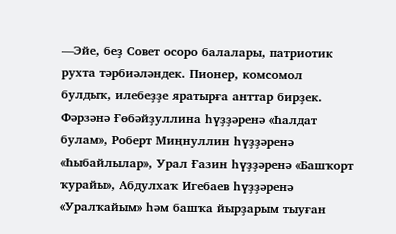—Эйе, беҙ Совет осоро балалары, патриотик рухта тәрбиәләндек. Пионер, комсомол булдыҡ, илебеҙҙе яратырға анттар бирҙек. Фәрзәнә Ғөбәйҙуллина һүҙҙәренә «Һалдат булам», Роберт Миңнуллин һүҙҙәренә «Һыбайлылар», Урал Ғазин һүҙҙәренә «Башҡорт ҡурайы», Абдулхаҡ Игебаев һүҙҙәренә «Уралҡайым» һәм башҡа йырҙарым тыуған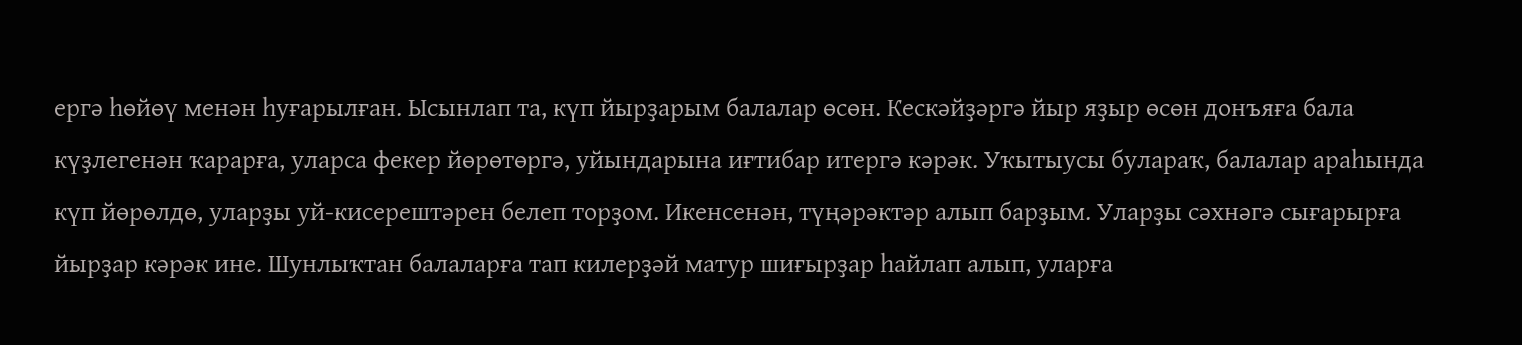ергә һөйөү менән һуғарылған. Ысынлап та, күп йырҙарым балалар өсөн. Кескәйҙәргә йыр яҙыр өсөн донъяға бала күҙлегенән ҡарарға, уларса фекер йөрөтөргә, уйындарына иғтибар итергә кәрәк. Уҡытыусы булараҡ, балалар араһында күп йөрөлдө, уларҙы уй-кисерештәрен белеп торҙом. Икенсенән, түңәрәктәр алып барҙым. Уларҙы сәхнәгә сығарырға йырҙар кәрәк ине. Шунлыҡтан балаларға тап килерҙәй матур шиғырҙар һайлап алып, уларға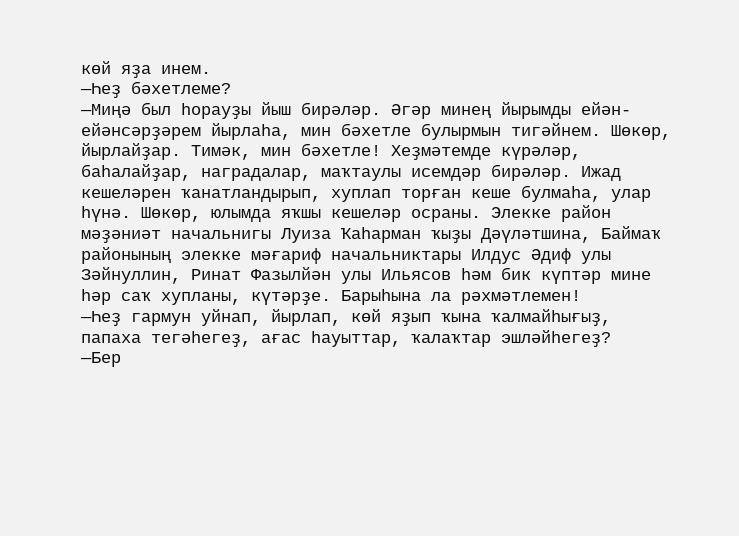көй яҙа инем.
—Һеҙ бәхетлеме?
—Миңә был һорауҙы йыш бирәләр. Әгәр минең йырымды ейән-ейәнсәрҙәрем йырлаһа, мин бәхетле булырмын тигәйнем. Шөкөр, йырлайҙар. Тимәк, мин бәхетле! Хеҙмәтемде күрәләр, баһалайҙар, наградалар, маҡтаулы исемдәр бирәләр. Ижад кешеләрен ҡанатландырып, хуплап торған кеше булмаһа, улар һүнә. Шөкөр, юлымда яҡшы кешеләр осраны. Элекке район мәҙәниәт начальнигы Луиза Ҡаһарман ҡыҙы Дәүләтшина, Баймаҡ районының элекке мәғариф начальниктары Илдус Әдиф улы Зәйнуллин, Ринат Фазылйән улы Ильясов һәм бик күптәр мине һәр саҡ хупланы, күтәрҙе. Барыһына ла рәхмәтлемен!
—Һеҙ гармун уйнап, йырлап, көй яҙып ҡына ҡалмайһығыҙ, папаха тегәһегеҙ, ағас һауыттар, ҡалаҡтар эшләйһегеҙ?
—Бер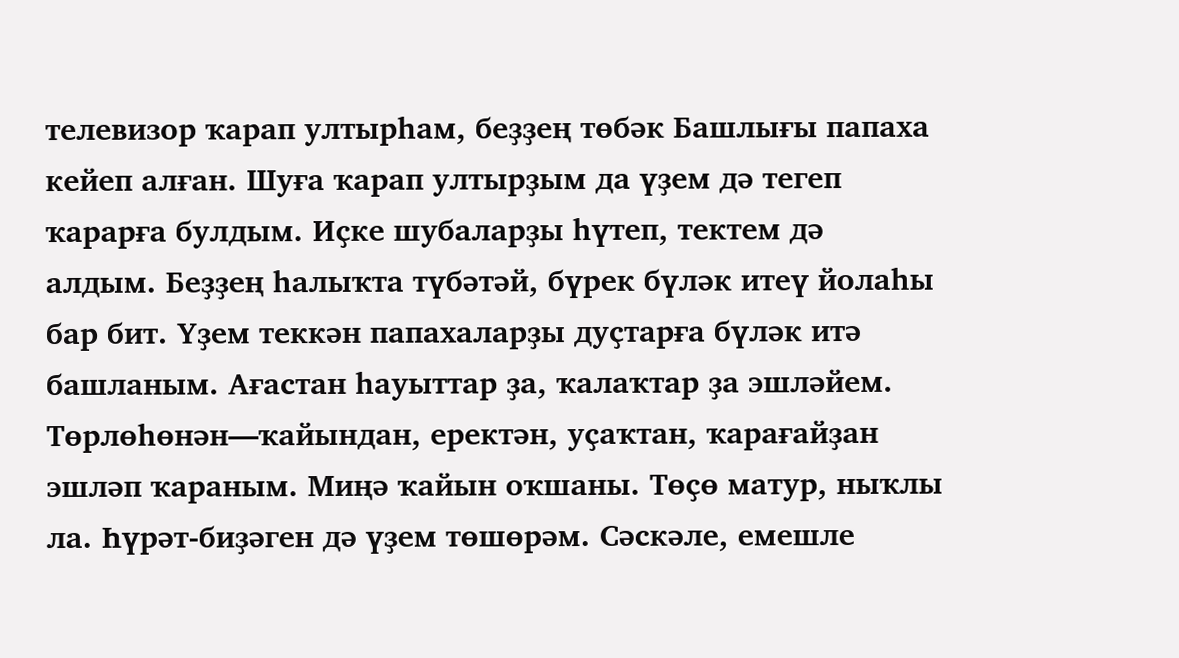телевизор ҡарап ултырһам, беҙҙең төбәк Башлығы папаха кейеп алған. Шуға ҡарап ултырҙым да үҙем дә тегеп ҡарарға булдым. Иҫке шубаларҙы һүтеп, тектем дә алдым. Беҙҙең һалыҡта түбәтәй, бүрек бүләк итеү йолаһы бар бит. Үҙем теккән папахаларҙы дуҫтарға бүләк итә башланым. Ағастан һауыттар ҙа, ҡалаҡтар ҙа эшләйем. Төрлөһөнән—ҡайындан, еректән, уҫаҡтан, ҡарағайҙан эшләп ҡараным. Миңә ҡайын оҡшаны. Төҫө матур, ныҡлы ла. Һүрәт-биҙәген дә үҙем төшөрәм. Сәскәле, емешле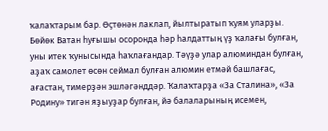ҡалаҡтарым бар. Өҫтөнән лаклап, йылтыратып ҡуям уларҙы. Бөйөк Ватан һуғышы осоронда һәр һалдаттың үҙ ҡалағы булған, уны итек ҡунысында һаҡлағандар. Тәүҙә улар алюминдан булған, аҙаҡ самолет өсөн сеймал булған алюмин етмәй башлағас, ағастан, тимерҙән эшләгәнддәр. Ҡалаҡтарҙа «За Сталина», «За Родину» тигән яҙыуҙар булған, йә балаларының исемен,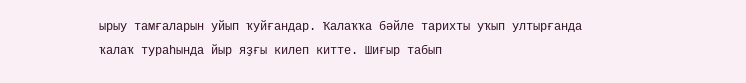ырыу тамғаларын уйып ҡуйғандар. Ҡалаҡҡа бәйле тарихты уҡып ултырғанда ҡалаҡ тураһында йыр яҙғы килеп китте. Шиғыр табып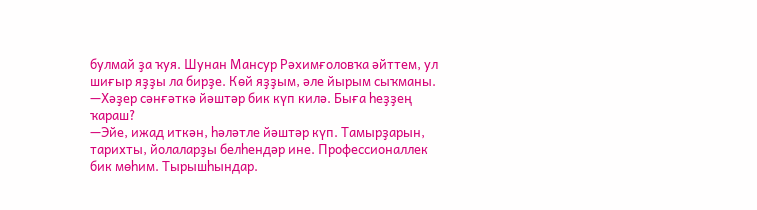булмай ҙа ҡуя. Шунан Мансур Рәхимғоловҡа әйттем, ул шиғыр яҙҙы ла бирҙе. Көй яҙҙым, әле йырым сыҡманы.
—Хәҙер сәнғәткә йәштәр бик күп килә. Быға һеҙҙең ҡараш?
—Эйе, ижад иткән, һәләтле йәштәр күп. Тамырҙарын, тарихты, йолаларҙы белһендәр ине. Профессионаллек бик мөһим. Тырышһындар.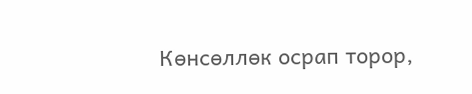Көнсөллөк осрап торор,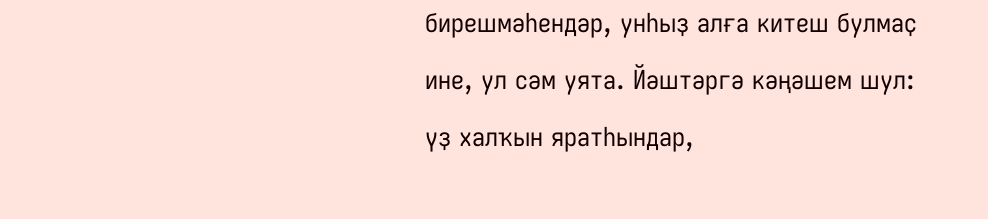бирешмәһендәр, унһыҙ алға китеш булмаҫ ине, ул сәм уята. Йәштәргә кәңәшем шул: үҙ халҡын яратһындар,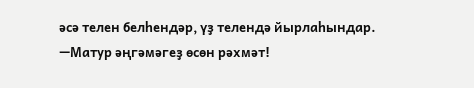әсә телен белһендәр, үҙ телендә йырлаһындар.
—Матур әңгәмәгеҙ өсөн рәхмәт!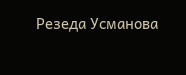Резеда Усманова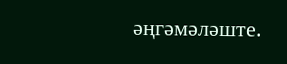әңгәмәләште.